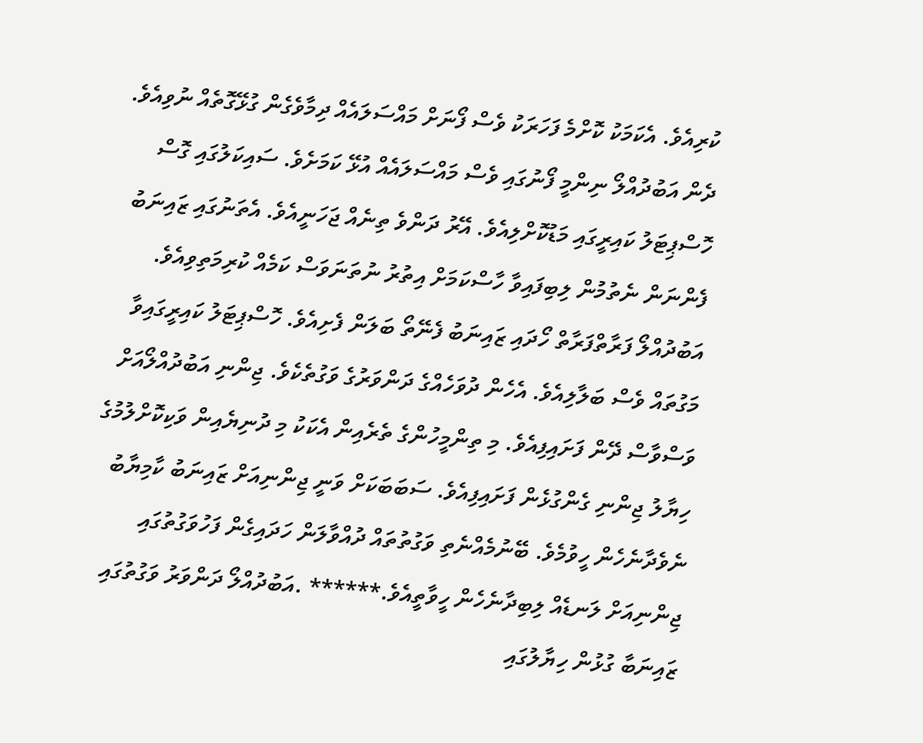ކުރިއެވެ. އެކަމަކު ކޮށްމެ ފަހަރަކު ވެސް ފޯނަށް މައްސަލައެއް ދިމާވެގެން ގުޅޭގޮތެއް ނުވިއެވެ. ދެން އަބުދުއްލޯ ނިންމީ ފޯނުގައި ވެސް މައްސަލައެއް އުޅޭ ކަމަށެވެ. ސައިކަލުގައި ގޮސް ހޮސްޕިޓަލު ކައިރީގައި މަޑުކޮށްލިއެވެ. އޭރު ދަންވެ ތިނެއް ޖަހަނީއެވެ. އެތަނުގައި ޒައިނަބު ފެންނަން ނެތުމުން ލިބިފައިވާ ހާސްކަމަށް އިތުރު ނުތަނަވަސް ކަމެއް ކުރިމަތިވިއެވެ. އަބުދުއްލޯ ފަރާތްފަރާތް ހޯދައި ޒައިނަބު ފެނޭތޯ ބަލަން ފެށިއެވެ. ހޮސްޕިޓަލު ކައިރީގައިވާ މަގުތައް ވެސް ބަލާލިއެވެ. އެހެން ދުވަހެއްގެ ދަންވަރުގެ ވަގުތެކެވެ. ޖިންނި އަބުދުއްލޯއަށް ވަސްވާސް ދޭން ފަށައިފިއެވެ. މި ތިންމީހުންގެ ތެރެއިން އެކަކު މި ދުނިޔެއިން ވަކިކޮށްލުމުގެ ހިޔާލު ޖިންނި ގެންގުޅެން ފަށައިފިއެވެ. ސަބަބަކަށް ވަނީ ޖިންނިއަށް ޒައިނަބު ކާމިޔާބު ނެވެދާނެހެން ހީވުމެވެ. ބޭނުމެއްނެތި ވަގުތުތައް ދުއްވާލަން ހަދައިގެން ފަހުވަގުތުގައި ޖިންނިއަށް ލަނޑެއް ލިބިދާނެހެން ހީވާތީއެވެ.****** .އަބުދުއްލޯ ދަންވަރު ވަގުތުގައި ޒައިނަބާ ގުޅުން ހިޔާލުގައި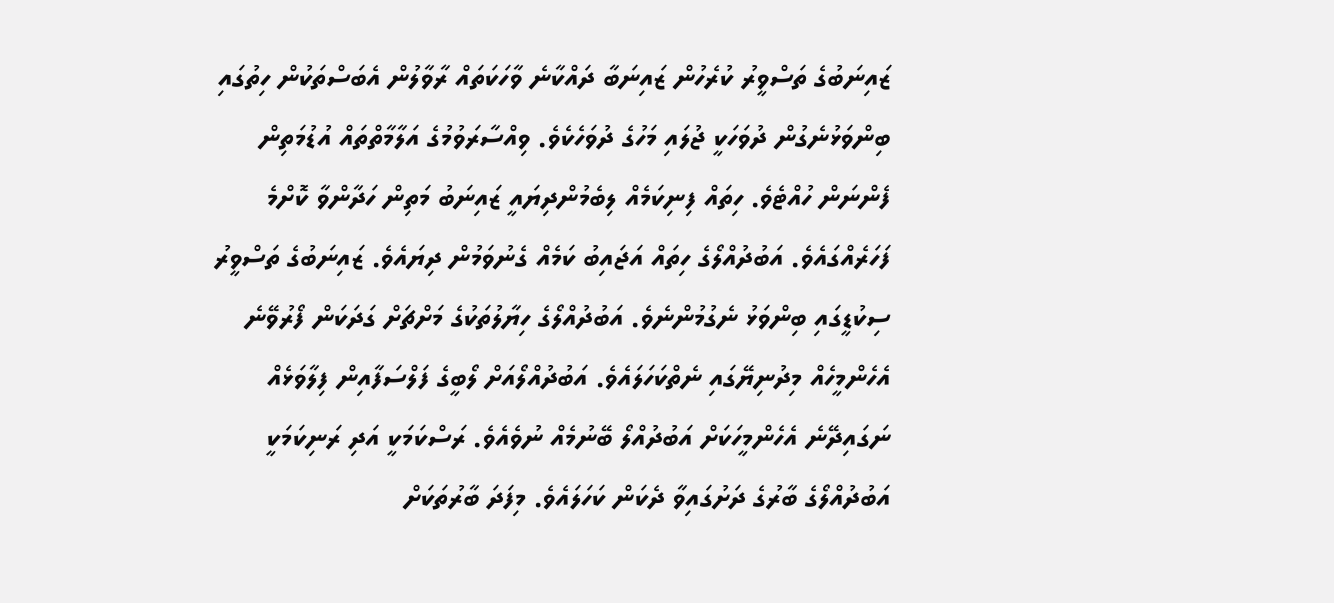ޒައިނަބުގެ ތަސްވީރު ކުރެހުން ޒައިނަބާ ދައްކާނެ ވާހަކަތައް ރާވާލުން އެބަސްތަކުން ހިތުގައި ބިންވަޅުނެގުން ދުވަހަކީ ޖުލައި މަހުގެ ދުވަހެކެވެ. ވިއްސާރަވުމުގެ އަލާމާތްތައް އުޑުމަތިން ފެންނަން ހުއްޓެވެ. ހިތައް ފިނިކަމެއް ލިބެމުންދިޔައީ ޒައިނަބު މަތިން ހަދާންވާ ކޮށްމެ ފަހަރެއްގައެވެ. އަބުދުއްލޯގެ ހިތައް އަޖައިބު ކަމެއް ގެނުވަމުން ދިޔައެވެ. ޒައިނަބުގެ ތަސްވީރު ސިކުޑީގައި ބިންވަޅު ނެގުމުންނެވެ. އަބުދުއްލޯގެ ހިޔާލުތަކުގެ މަށްޗަށް ގަދަކަން ފޯރުވޭނެ އެހެންމީހެއް މިދުނިޔޭގައި ނެތްކަހަލައެވެ. އަބުދުއްލޯއަށް ލޯބީގެ ފަލްސަފާއިން ފިލާވަޅެއް ނަގައިދޭނެ އެހެންމީހަކަށް އަބުދުއްލޯ ބޭނުމެއް ނުވެއެވެ. ރަސްކަމަކީ އަދި ރަނިކަމަކީ އަބުދުއްލޯގެ ބާރުގެ ދަށުގައިވާ ދެކަން ކަހަލައެވެ. މިފަދަ ބާރުތަކަށް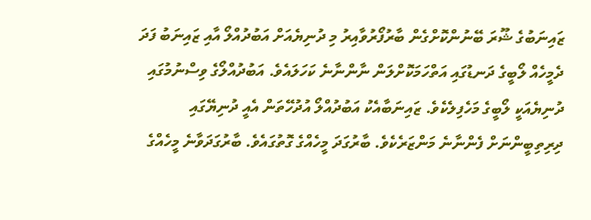ޒައިނަބުގެ ޝޫރަ ބޭނުންކޮށްގެން ބާރުފޯރުވާއިރު މި ދުނިޔެއަށް އަބުދުއްލޯ އާއި ޒައިނަބު ފަދަ ދެމީހެއް ލޯބީގެ ދަނޑުގައި އަތްހަމަކޮށްލަން ނާންނާނެ ކަހަލައެވެ. އަބުދުއްލޯގެ ވިސްނުމުގައި ދުނިޔެއަކީ ލޯބީގެ މަހެފިލެކެވެ. ޒައިނަބާއެކު އަބުދުއްލޯ އުދުހޭތަން އެއީ ދުނިޔޭގައި ދިރިތިބީންނަށް ފެންނާނެ މަންޒަރެކެވެ. ބާރުގަދަ މީހެއްގެ ގޮތުގައެވެ. ބާރުގަދަވާނެ މީހެއްގެ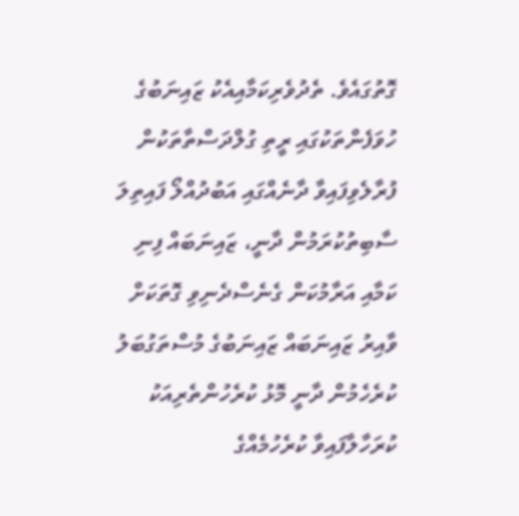ގޮތުގައެވެ. ތެދުވެރިކަމާއިއެކު ޒައިނަބުގެ ހުވަފެންތަކުގައި ރީތި ގުލްދަސްތާތަކުން ފުރާލެވިފައިވާ ދާނެއްގައި އަބުދުއްލޯ ފައިތިލަ ސާބިތުކުރަމުން ދާނީ، ޒައިނަބައް ފިނި ކަމާއި އަރާމުކަން ގެނެސްދެނިވި ގޮތަކަށް ވާއިރު ޒައިނަބައް ޒައިނަބުގެ މުސްތަގުބަލު ކުރެހެމުން ދާނީ މޮޅު ކުރެހުންތެރިއަކު ކުރަހާލާފައިވާ ކުރެހުމެއްގެ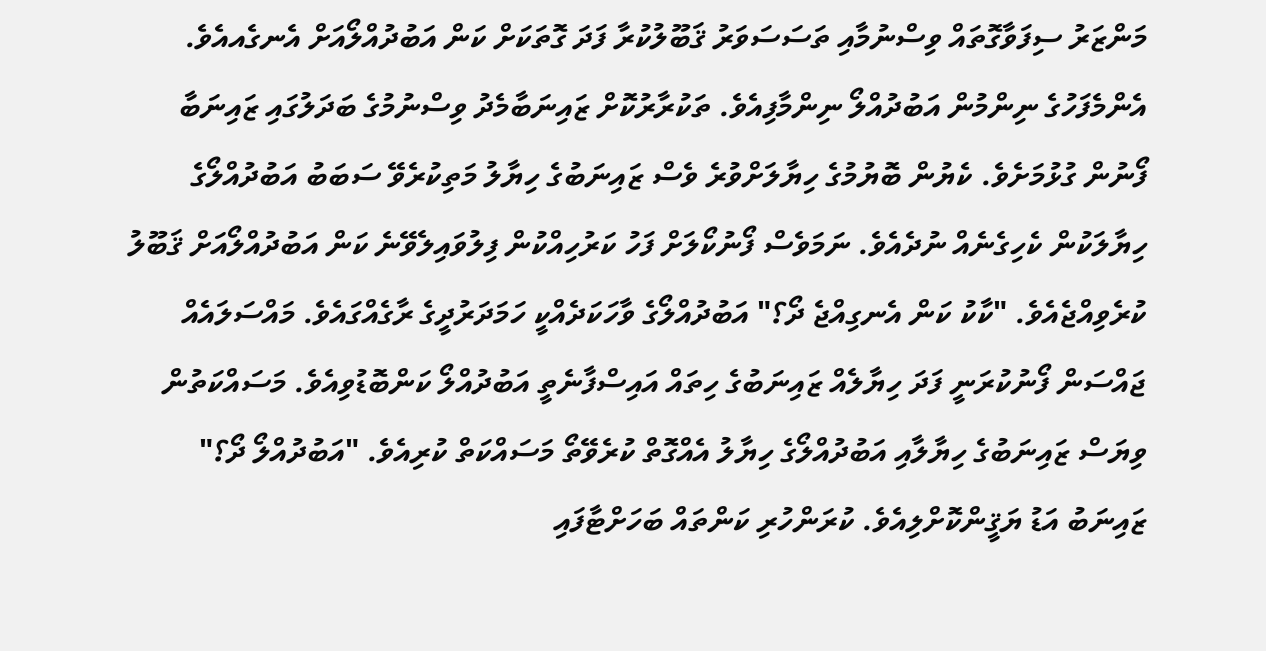މަންޒަރު ސިފަވާގޮތައް ވިސްނުމާއި ތަސަސަވަރު ޤަބޫލުކުރާ ފަދަ ގޮތަކަށް ކަން އަބުދުއްލޯއަށް އެނގެއއެވެ. އެންމެފަހުގެ ނިންމުން އަބުދުއްލޯ ނިންމާފިއެވެ. ތަކުރާރުކޮށް ޒައިނަބާމެދު ވިސްނުމުގެ ބަދަލުގައި ޒައިނަބާ ފޯނުން ގުޅުމަށެވެ. ކެޔުން ބޮޔުމުގެ ހިޔާލަށްވުރެ ވެސް ޒައިނަބުގެ ހިޔާލު މަތިކުރެވޭ ސަބަބު އަބުދުއްލޯގެ ހިޔާލަކުން ކެހިގެނެއް ނުދެއެވެ. ނަމަވެސް ފޯނުކޯލަށް ފަހު ކަރުހިއްކުން ފިލުވައިލެވޭނެ ކަން އަބުދުއްލޯއަށް ޤަބޫލު ކުރެވިއްޖެއެވެ. "ކާކު ކަން އެނގިއްޖެ ދޯ؟" އަބުދުއްލޯގެ ވާހަކަދެއްކީ ހަމަދަރުދީގެ ރާގެއްގައެވެ. މައްސަލައެއް ޖައްސަން ފޯނުކުރަނީ ފަދަ ހިޔާލެއް ޒައިނަބުގެ ހިތައް އައިސްފާނެތީ އަބުދުއްލޯ ކަންބޮޑުވިއެވެ. މަސައްކަތުން ވިޔަސް ޒައިނަބުގެ ހިޔާލާއި އަބުދުއްލޯގެ ހިޔާލު އެއްގޮތް ކުރެވޭތޯ މަސައްކަތް ކުރިއެވެ. "އަބުދުއްލޯ ދޯ؟" ޒައިނަބު އަޑު ޔަޤީންކޮށްލިއެވެ. ކުރަންހުރި ކަންތައް ބަހަށްޓާފައި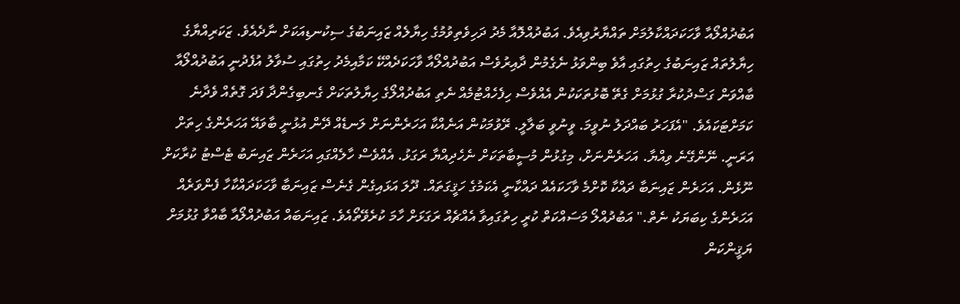އަބުދުއްލޯއާ ވާހަކަދައްކާލުމަށް ތައްޔާރުވިއެވެ. އަބުދުއްލޮއާ މެދު ދަހިވެތިވުމުގެ ހިޔާލެއް ޒައިނަބުގެ ސިކުނޑިއަކަށް ނާދެއެވެ. ޒަކަރިއްޔާގެ ހިޔާލުތައް ޒައިނަބުގެ ހިތުގައި އާވެ ބިންވަޅު ނެގެމުން ދާއިރުވެސް އަބުދުއްލޯއާ ވާހަކަދެއްކޭ ކަމާއިމެދު ހިތުގައި ސުވާލު އުފެދުނީ އަބުދުއްލޯއާ ބާއްވަން ގަސްދުކުރާ ގުޅުމަށް ގެތޭ ބޮޅުތަކަކުން އެއްވެސް ހިފެހެއްޓުމެއް ނެތި އަބުދުއްލޯގެ ހިޔާލުތަކަށް ގެނބިގެންދާ ފަދަ ގޮތެއް ވެދާނެ ކަމަށްޓަކައެވެ. "އެފަހަރު ބައްދަލު ނުވީމަ. ވީނުވީ ބަލާލީ. ރޭވުމަކުން އަނެއްކާ އަހަރެންނަށް ލަނޑެއް ދޭން އުޅުނީ ބާވައޭ އަހަރެންގެ ހިތަށް އަރަނީ. ނޭންގޭނެ ވިއްޔާ. އަހަރެންނަށް، މިގުޅުން މުސީބާތަކަށް ނެހެދިއްޔާ ރަގަޅު. އެއްވެސް ހާލެއްގައި އަހަރެން ޒައިނަބު ޓެސްޓު ކުރާކަށް ނޫޅެން. އަހަރެން ޒައިނަބާ ދައްކާ ކޮށްމެ ވާހަކައެއް ދައްކާނީ އެކަމުގެ ހަޤީގަތައް. ދޫލަ އަޅައިގެން ގެނެސް ޒައިނަބާ ވާހަކަދައްކާހާ ފެންވަރެއް އަހަރެންގެ ކިބަޔަކު ނެތް." އަބުދުއްލޯ މަސައްކަތް ކުރީ ހިތުގައިވާ އެއްޗެއް ރަގަޅަށް ހާމަ ކުރެވޭތޯއެވެ. ޒައިނަބައް އަބުދުއްލޯއާ ބާއްވާ ގުޅުމަށް ޔަޤީންކަން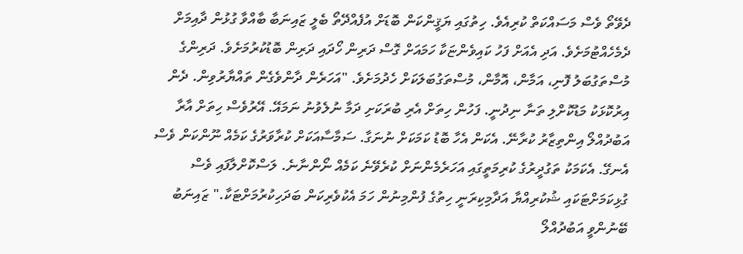ދެވޭތޯ ވެސް މަސައްކަތް ކުރިއެވެ. ހިތުގައި ޔަޤީންކަން ބޮޑަށް އުފެއްދޭތޯ ބެލީ ޒައިނަބާ ބާއްވާ ގުޅުން ދާއިމަށް ދެމެހެއްޓުމަށެވެ. އަދި އެއަށް ފަހު ކައިވެންޏަކާ ހަމައަށް ގޮސް ދަރިން ހޯދައި ދަރިން ބޮޑުކުރުމަށެވެ. ދަރިންގެ މުސްތަގުބަލު ފޮނި، އަމާން، އޮމާން، މުސްތަގުބަލަކަށް ހެދުމަށެވެ. "އަހަރެން ދާންވެގެން ތައްޔާރުވިން. ދެން އިރުކޮޅަކު މަޑުކޮށްލި ތަނާ ނިދުނީ. ފަހުން ހިތަށް އެރި ބުރަކަށި ދަމާ ނުލެވުނު ނަމައޭ. އޭރުވެސް ހިތަށް އާރާ އަބުދުއްލޯ އިންތިޒާރު ކުރާނޭ. އެކަން އެހާ ބޮޑު ކަމަކަށް ނުނަގާ. ސަމާސާއަކަށް ކުރާވަރުގެ ކަމެއް ނޫންކަން ވެސް އެނގޭ. އެކަމަކު ތަގުދީރުގެ ކުރިމަތީގައި އަހަރެމެންނަށް ކުރެވޭނެ ކަމެއް ނޯންނާނެ. ލަސްކޮށްލާފައި ވެސް ގުޅިކަމަށްޓަކައި ޝުކުރިއްޔާ އަދާމިކިރަނީ ހިތުގެ ފުންމިނުން ހަމަ އެކުވެރިކަން ބަދަހިކުރުމަށްޓަކާ." ޒައިނަބު ބޭނުންވީ އަބުދުއްލޯ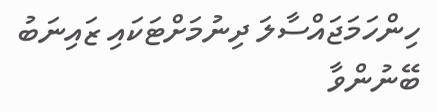ހިންހަމަޖައްސާލަ ދިނުމަށްޓަކައި ޒައިނަބު ބޭނުންވާ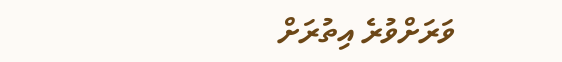ވަރަށްވުރެ އިތުރަށް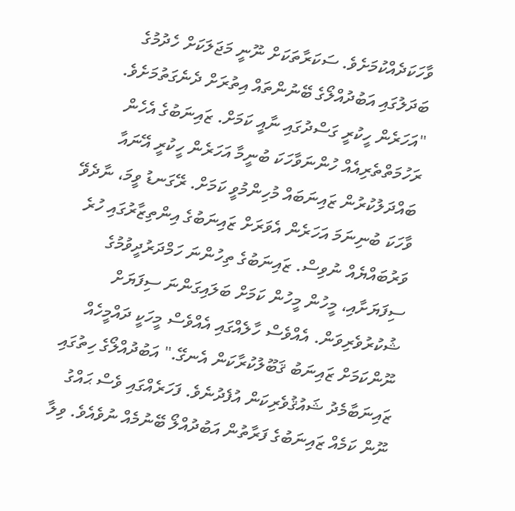ވާހަކަދެއްކުމަށެވެ. ސަކަރާތަކަށް ނޫނީ މަޖަލަކަށް ހެދުމުގެ ބަދަލުގައި އަބުދުއްލޯގެ ބޭނުންތައް އިތުރަށް ދެނެގަތުމަށެވެ. "އަހަރެން ހީކުރީ ގަސްދުގައި ނާއީ ކަމަށް. ޒައިނަބުގެ އެހެން ރަހުމަތްތެރިއެއް ހުންނަވާހަކަ ބުނީމާ އަހަރެން ހީކުރީ އޭނައާ ބައްދަލުކުރުން ޒައިނަބައް މުހިންމުވީ ކަމަށް. ރޭގަނޑު ވީމަ، ނާދެވޭ ވާހަކަ ބުނިނަމަ އަހަރެން އެވަރަށް ޒައިނަބުގެ އިންތިޒާރުގައި ހުރެ ވަރުބައްޔެއް ނުވިސް. ޒައިނަބުގެ ތިހުންނަ ހަމްދަރުދީވުމުގެ ސިފަޔަށާއި، މީހުން މީހުން ކަމަށް ބަލައިގަންނަ ސިފަޔަށް ޝުކުރުވެރިވަން. އެއްވެސް ހާލެއްގައި އެއްވެސް މީހަކީ ދައްމީހެއް ނޫންކަމަށް ޒައިނަބު ޤަބޫލުކުރާކަން އެނގޭ." އަބުދުއްލޯގެ ހިތުގައި ޒައިނަބާމެދު ޝައުޤުވެރިކަން އުފެދުނެވެ. ފަހަރެއްގައި ވެސް ޙައްގު ނޫން ކަމެއް ޒައިނަބުގެ ފަރާތުން އަބުދުއްލޯ ބޭނުމެއް ނުވެއެވެ. ވިލާ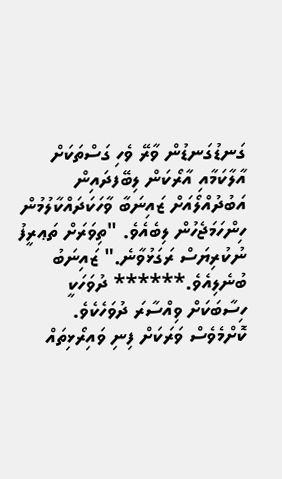ގަނޑުގަނޑުން ވާރޭ ވެހި ގަސްތަކަށް އާލާކަމާއި އާރޯކަން ލިބޭފދައިން އަބުދުއްލޯއަށް ޒައިނަބާ ވާހަކަދައްކާލުމުން ހިންހަމަޖެހުން ލިބެއެވެ. "ތިވަރަށް ތަޢރީފު ނުކުރިޔަސް ރަގަޅުވާނެ." ޒައިނަބު ބުނެލިއެވެ.****** ދުވަހަކީ ހިސާބަކަށް ވިއްސާރަ ދުވަހެކެވެ. ކޮށްމެވެސް ވަރަކަށް ފިނި ވައިރޯޅިތައް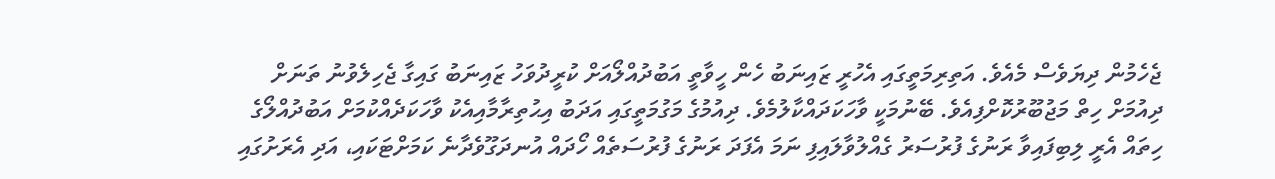ޖެހެމުން ދިޔަވެސް މެއެވެ. އަތިރިމަތީގައި އެހުރީ ޒައިނަބު ހެން ހީވާތީ އަބުދުއްލޯއަށް ކުރީދުވަހު ޒައިނަބު ގައިގާ ޖެހިލެވުނު ތަނަށް ދިއުމަށް ހިތް މަޖުބޫރުކޮށްފިއެވެ. ބޭނުމަކީ ވާހަކަދައްކާލުމެވެ. ދިއުމުގެ މަގުމަތީގައި އަދަބު އިޙުތިރާމާއިއެކު ވާހަކަދެއްކުމަށް އަބުދުއްލޯގެ ހިތައް އެރީ ލިބިފައިވާ ރަނުގެ ފުރުސަރު ގެއްލުވާލައިފި ނަމަ އެފަދަ ރަނުގެ ފުރުސަތެއް ހޯދައް އުނދަގޫވެދާނެ ކަމަށްޓަކައި، އަދި އެރަށުގައި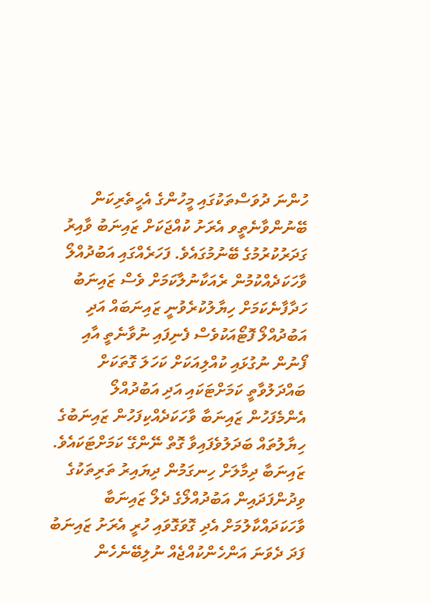ހުންނަ ދުވަސްތަކުގައި މީހުންގެ އެހީތެރިކަން ބޭނުންވާނެތީވ އެރަށު ކުއްޖަކަށް ޒައިނަބު ވާއިރު ގަދަރުކުރުމުގެ ބޭނުމުގައެވެ. ފަހަރެއްގައި އަބުދުއްލޯ ވާހަކަދެއްކުމުން ރެއަކާނުލާކަމަށް ވެސް ޒައިނަބު ހަދާފާނެކަމަށް ހިޔާލުކުރެވުނީ ޒައިނަބައް އަދި އަބުދުއްލޯ ފޮޓޯއަކުވެސް ފެނިފައި ނުވާނެތީ އާއި ފޯނުން ނުގުޅައި ކުއްލިއަކަށް ކަހަލަ ގޮތަކަށް ބައްދަލުވާތީ ކަމަށްޓަކައި އަދި އަބުދުއްލޯ އެންމެފަހުން ޒައިނަބާ ވާހަކަދެއްކިފަހުން ޒައިނަބުގެ ހިޔާލުތައް ބަދަލުވެފައިވާ ގޮތް ނޭންގޭ ކަމަށްޓަކައެވެ. ޒައިނަބާ ދިމާލަށް ހިނގަމުން ދިޔައިރު ތަރިތަކުގެ ވިދުންފަދައިން އަބުދުއްލޯގެ ދެލޯ ޒައިނަބާ ވާހަކަދައްކާލުމަށް އެދި ގޮވަގޮވައި ހުރީ އެރަށު ޒައިނަބު ފަދަ ދެވަނަ އަންހެންކުއްޖެއް ނުލިބޭނެހެން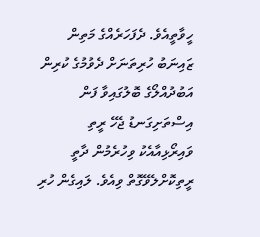ހީވާތީއެވެ. ދެފަހަރެއްގެ މަތިން ޒައިނަބު ހުރިތަނަށް ދެވުމުގެ ކުރިން އަބުދުއްލޯގެ ބޮލުގައިވާ ފަން އިސްތަށިގަނޑު ޖެހޭ ރީތި ވައިރޯޅިއާއެކު ވިހުރެމުން ދާތީ ރީތިކޮށްލެވޭގޮތް ވިއެވެ. ލައިގެން ހުރި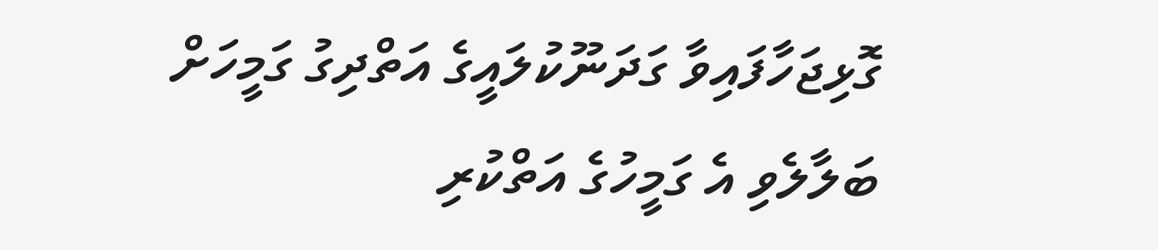ގޮޅިޖަހާފައިވާ ގަދަނޫކުލައީގެ އަތްދިގު ގަމީހަށް ބަލާލެވި އެ ގަމީހުގެ އަތްކުރި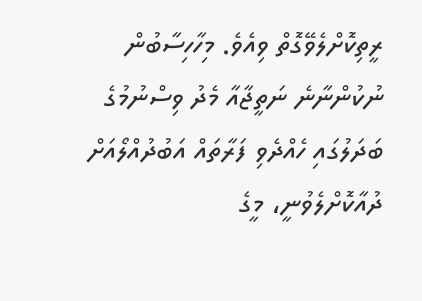ރީތިކޮށްލެވޭގޮތް ވިއެވެ. މިހާހިސާބުން ނުކުންނާނެ ނަތީޖާއާ މެދު ވިސްނުމުގެ ބަދަލުގައި ހެއްދެވި ފަރާތައް އަބުދުއްލޯއަށް ދުއާކޮށްލެވުނީ، މީގެ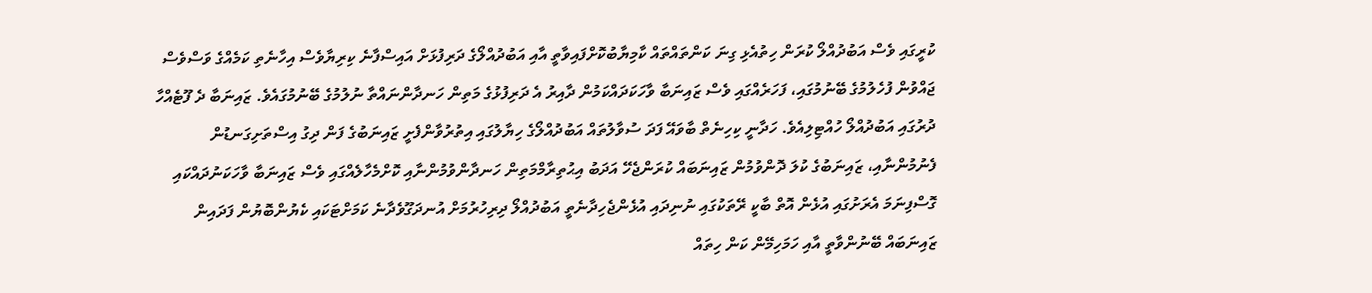ކުރީގައި ވެސް އަބުދުއްލޯ ކުރަން ހިތުއެޅި ގިނަ ކަންތައްތައް ކާމިޔާބުކޮށްފައިވާތީ އާއި އަބުދުއްލޯގެ ދަރިފުޅަށް އައިސްފާނެ ކިރިޔާވެސް އިހާނެތި ކަމެއްގެ ވަސްވެސް ޖައްވުން ފުހެލުމުގެ ބޭނުމުގައި، ފަހަރެއްގައި ވެސް ޒައިނަބާ ވާހަކަދައްކަމުން ދާއިރު އެ ދަރިފުޅުގެ މަތިން ހަނދާންނައްތާ ނުލުމުގެ ބޭނުމުގައެވެ. ޒައިނަބާ ދެ ފޫޓެއްހާ ދުރުގައި އަބުދުއްލޯ ހުއްޓިލިއެވެ. ހަދާނީ ކިހިނެތް ބާވައޭ ފަދަ ސުވާލުތައް އަބުދުއްލޯގެ ހިޔާލުގައި އިތުރުވާންފެށީ ޒައިނަބުގެ ފަން ދިގު އިސްތަށިގަނޑުން ފެނުމުންނާއި، ޒައިނަބުގެ ކުލަ ދޮންވުމުން ޒައިނަބައް ކުރަންޖެހޭ އަދަބު އިޙުތިރާމްމަތިން ހަނދާންވުމުންނާއި ކޮށްމެހާލެއްގައި ވެސް ޒައިނަބާ ވާހަކަނުދައްކައި ގޮސްފިނަމަ އެރަށުގައި އުޅެން އޮތް ބާކީ ރޭތަކުގައި ނުނިދައި އުޅެންޖެހިދާނެތީ އަބުދުއްލޯ ދިރިހުރުމަށް އުނދަގޫވެދާނެ ކަމަށްޓަކައި ކެޔުންބޮޔުން ފަދައިން ޒައިނަބައް ބޭނުންވާތީ އާއި ހަމަހިމޭން ކަން ހިތައް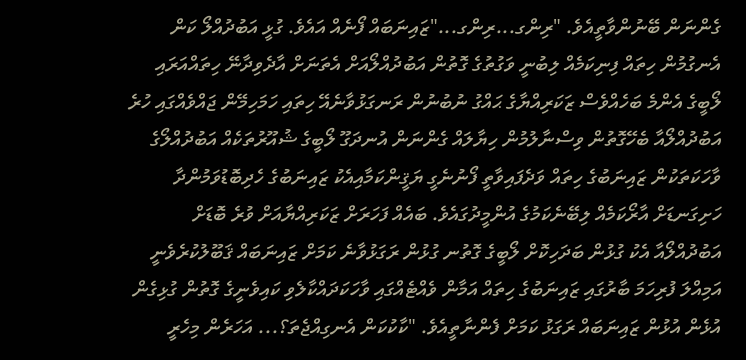ގެންނަން ބޭނުންވާތީއެވެ. "ރިންގ...ރިންގ..."ޒައިނަބައް ފޯނެއް އައެވެ. ގުޅީ އަބުދުއްލޯ ކަން އެނގުމުން ހިތައް ފިނިކަމެއް ލިބުނީ ވަގުތުގެ ގޮތުން އަބުދުއްލޯއަށް އެތަނަށް އާދެވިދާނޭ ހިތައްއަރައި ލޯބީގެ އެންމެ ބަހެއްވެސް ޒަކަރިއްޔާގެ ޙައްގު ނުބުނުން ރަނގަޅުވާނެއޭ ހިތައި ހަމަހިމޭން ޖައްވެއްގައި ހުރެ އަބުދުއްލޯއާ ބެހޭގޮތުން ވިސްނާލުމުން ހިޔާލައް ގެންނަން އުނދަގޫ ލޯބީގެ ޝުއޫރުތަކެއް އަބުދުއްލޯގެ ވާހަކަތަކުން ޒައިނަބުގެ ހިތައް ވަދެފައިވާތީ ފޯނުނެގީ ޔަޤީންކަމާއިއެކު ޒައިނަބުގެ ހެދިބޮޑުވަމުންދާ ހަށިގަނޑަށް އާރޯކަމެއް ލިބޭނެކަމުގެ އުންމީދުގައެވެ. ބައެއް ފަހަރަށް ޒަކަރިއްޔާއަށް ވުރެ ބޮޑަށް އަބުދުއްލޯއާ އެކު ގުޅުން ބަދަހިކޮށް ލޯބީގެ ގޮތުނ ގުޅުން ރަގަޅުވާނެ ކަމަށް ޒައިނަބައް ޤަބޫލުކުރެވެނީ އަމިއްލަ ފުރިހަމަ ބާރުގައި ޒައިނަބުގެ ހިތައް އަމާން ވެއްޓެއްގައި ވާހަކަދައްކާލެވި ކައިވެނީގެ ގޮތުން ގުޅިގެން އުޅެން އުޅުން ޒައިނަބައް ރަގަޅު ކަމަށް ފެންނާތީއެވެ. "ކާކުކަން އެނގިއްޖެތަ؟... އަހަރެން މިހެރީ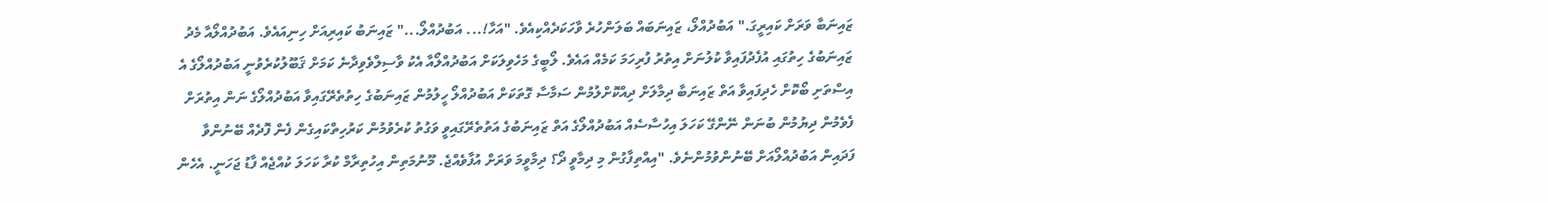ޒައިނަބާ ވަރަށް ކައިރީގަ." އަބުދުއްލޯ، ޒައިނަބައް ބަލަންހުރެ ވާހަކަދެއްކިއެވެ. "އަހާ!... އަބުދުއްލޯ..." ޒައިނަބު ކައިރިއަށް ހިނިއައެވެ. އަބުދުއްލޯއާ މެދު ޒައިނަބުގެ ހިތުގައި އުފެދުފައިވާ ކުލުނަށް އިތުރު ފުރިހަމަ ކަމެއް އައެވެ. ލޯބީގެ މަހެވިލަކަށް އަބުދުއްލޯއާ އެކު ވާސިލްވެވިދާނެ ކަމަށް ޤަބޫލުކުރެވުނީ އަބުދުއްލޯގެ އެ އިސްތަށި ބޯކޮށް ހެދިފައިވާ އަތް ޒައިނަބާ ދިމާލަށް ދިއްކޮށްލުމުން ސަމާސާ ގޮތަކަށް އަބުދުއްލޯ ހީލުމުން ޒައިނަބުގެ ހިތުތެރޭގައިވާ އަބުދުއްލޯގެ ނަން އިތުރަށް ފެވެމުން ދިޔުމުން ބުނަން ނޭންގޭ ކަހަލަ އިހުސާސެއް އަބުދުއްލޯގެ އަތް ޒައިނަބުގެ އަތުތެރޭގައިވީ ވަގުތު ކުރެވުމުން ކަރުހިތްކައިގެން ފެން ފޮދެއް ބޭނުންވާ ފަދައިން އަބުދުއްލޯއަށް ބޭނުންވުމުންނެވެ. "އިއްތިފާގުން މި ދިމާވީ ދޯ؟ ދިމާވީމަ ވަރަށް އުފާވެއްޖެ. މޫނުމަތިން އިހުތިރާމް ކުރާ ކަހަލަ ކުއްޖެއް ފާޑު ޖަހަނީ. އެހެން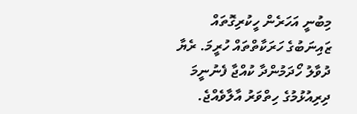މިބުނީ އަހަރެން ހީކުރިގޮތައް ޒައިނަބުގެ ހަރަކާތްތައް ހުރީމަ. ރެޔާ ދުވާލު ހޯދަމުންދާ ކުއްޖާ ފެނުނީމަ ދިރިއުޅުމުގެ ހިތްވަރު އާލާވެއްޖެ.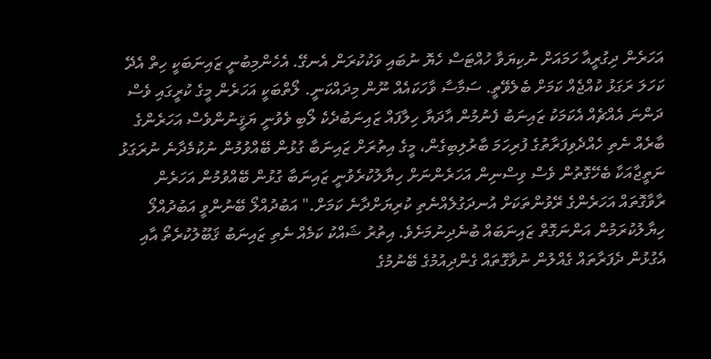އަހަރެން ދިގުރީއާ ހަމައަށް ނުކިޔަވާ ހުއްޓަސް ހެޔޮ ނުބައި ވަކުކުރަން އެނގޭ. އެހެންމިބުނީ ޒައިނަބަކީ ހިތް އެދޭ ކަހަލަ ރަގަޅު ކުއްޖެއް ކަމަށް ބެލެވޭތީ. ސަމާސާ ވާހަކައެއް ނޫން މިދައްކަނީ. ލޯތްބަކީ އަހަރެން މީގެ ކުރީގައި ވެސް ދަންނަ އެއްޗެއް އެކަމަކު ޒައިނަބު ފެނުމުން އާދަޔާ ހިލާފައް ޒައިނަބުދެކެ ލޯބި ވެވުނީ ޔަޤީނުންވެސް އަހަރެންގެ ބާރެއް ނެތި ހެއްދެވިފަރާތުގެ ފުރިހަމަ ބާރުލިބިގެން، މީގެ އިތުރަށް ޒައިނަބާ ގުޅުން ބޭއްވުމުން ނުކުމެދާނެ ނުރަގަޅު ނަތީޖާއަކާ ބެހޭގޮތުން ވެސް ވިސްނިން އަހަރެންނަށް ހިޔާލުކުރެވުނީ ޒައިނަބާ ގުޅުން ބޭއްވުމުން އަހަރެން ރާވާގޮތައް އަހަރެންގެ ރޭވުންތަކަށް އުނދަގުލެއްނެތި ކުރިޔަށްދާނެ ކަމަށް." އަބުދުއްލޯ ބޭނުންވީ އަބުދުއްލޯ ހިޔާލުކުރަމުން އަންނަގޮތް ޒައިނަބައް ބުނެދިނުމަށެވެ. އިތުރު ޝައްކު ކަމެއް ނެތި ޒައިނަބު ޤަބޫލުކުރެތޯ އާއި އެގުޅުން ދެފަރާތައް ގެއްލުން ނުވާގޮތައް ގެންދިއުމުގެ ބޭނުމުގެ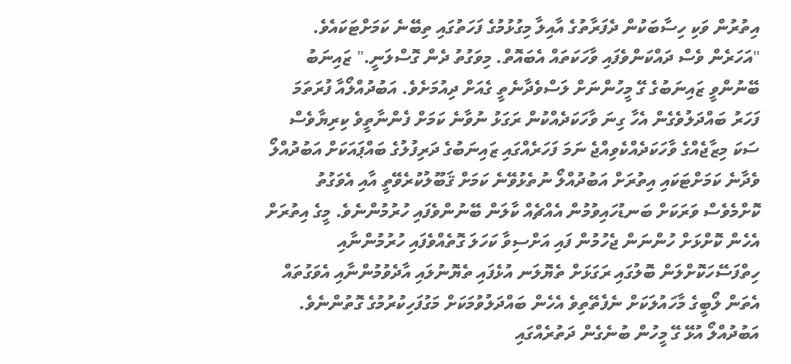އިތުރުން ވަކި ހިސާބަކުން ދެފަރާތުގެ އާއިލާ މިގުޅުމުގެ ފަހަތުގައި ތިބޭނެ ކަމަށްޓަކައެވެ. "އަހަރެން ވެސް ދައްކަންވެފައި ވާހަކަތައް އެބައޮތް. މިވަގުތު ދެން ގޮސްލަނީ." ޒައިނަބު ބޭނުންވީ ޒައިނަބުގެ ގޭ މީހުންނަށް ލަސްވެދާނެތީ ގެއަށް ދިއުމަށެވެ. އަބުދުއްލޯއާ ފުރަތަމަ ފަހަރު ބައްދަލުވެގެން އެހާ ގިނަ ވާހަކަދެއްކުން ރަގަޅު ނުވާނެ ކަމަށް ފެންނާތީވެ ކިރިޔާވެސް ސަކަ މިޒާޖެއްގެ ވާހަކަދެއްކެވިއްޖެ ނަމަ ފަހަރެއްގައި ޒައިނަބުގެ ދަރިފުލުގެ ބައްޕައަކަށް އަބުދުއްލޯ ވެދާނެ ކަމަށްޓަކައި އިތުރަށް އަބުދުއްލޯ ނުތެޅުވޭނެ ކަމަށް ޤަބޫލުކުރެވޭތީ އާއި އެވަގުތު ކޮށްމެވެސް ވަރަކަށް ބަނޑުހައިވުމުން އެއްޗެއް ކާލަން ބޭނުންވެފައި ހުރުމުންނެވެ. މީގެ އިތުރަށް އެހެން ކޮށްޅަށް ހުންނަން ޖެހުމުން ފައި އަށްސިވާ ކަހަލަ ގޮތެއްވެފައި ހުރުމުންނާއި ހިތްފަސޭހަކޮށްލަން ބޮލުގައި ރަގަޅަށް ތެޔޮލަނ އުޅެފައި ތެޔޮނުލައި އާދެވުމުންނާއި އެވަގުތައް އެތަން ލޯބީގެ މާހައުލަކަށް ނެފެތޭތިވެ އެހެން ބައްދަލުވުމަކަށް މަގުފަހިކުރުމުގެ ގޮތުންނެވެ. އަބުދުއްލޯ އުޅޭ ގޭ މީހުން ބުނެގެން ދަތުރެއްގައި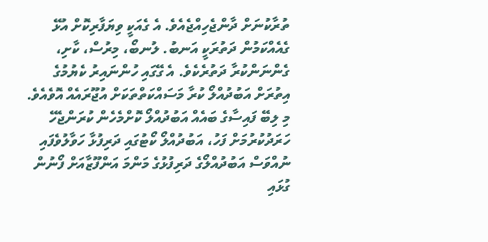ތުރާކުނަށް ދާންޖެހިއްޖެއެވެ. އެ ގެއަކީ ވިޔަފާރިކޮށް އުޅޭ ގެއެއްކަމުން ދަތުރަކީ އަނބު. ލުނބޯ، މިރުސް، ކާށި، ގެންނަންކުރާ ދަތުރެކެވެ. އެ ގޭގައި ހުންނައިރު ކެޔުމުގެ އިތުރަށް އަބުދުއްލޯ ކުރާ މަސައްކަތްތަކަށް އުޖޫރައެއް އޮވެއެވެ. މި ލިބޭ ފައިސާގެ ބައެއް އަބުދުއްލޯ ކޮށްމެހެން ކުރަންޖެހޭ ހަރަދުކުރުމަށް ފަހު، އަބުދުއްލޯ ކޯޓުގައި ދަރިފުޅާ ހަވާލުވެފައި ނުއްވަސް އަބުދުއްލޯގެ ދަރިފުޅުގެ މަންމަ އަންފޫޒާއަށް ފޯނުން ގުޅައި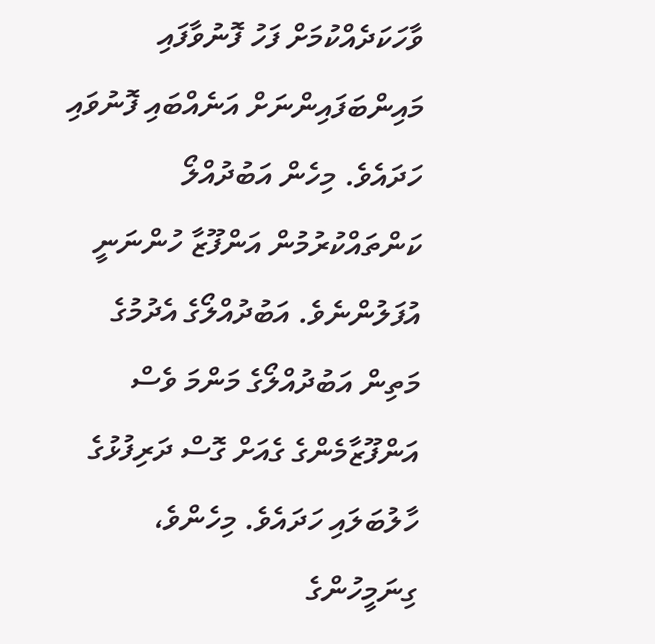ވާހަކަދެއްކުމަށް ފަހު ފޮނުވާފައި މައިންބަފައިންނަށް އަނެއްބައި ފޮނުވައި ހަދައެވެ. މިހެން އަބުދުއްލޯ ކަންތައްކުރުމުން އަންފޫޒާ ހުންނަނީ އުފަލުންނެވެ. އަބުދުއްލޯގެ އެދުމުގެ މަތިން އަބުދުއްލޯގެ މަންމަ ވެސް އަންފޫޒާމެންގެ ގެއަށް ގޮސް ދަރިފުޅުގެ ހާލުބަލައި ހަދައެވެ. މިހެންވެ، ގިނަމީހުންގެ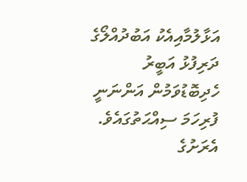އަޅާލުމާއިއެކު އަބުދުއްލޯގެ ދަރިފުޅު އަބީރު ހެދިބޮޑުވަމުން އަންނަނީ ފުރިހަމަ ސިއްޙަތުގައެވެ. އެރަށުގެ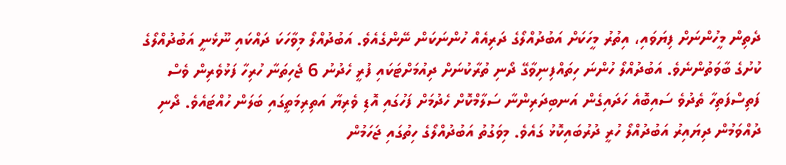ދެތިން މީހުންނަށް ފިޔަވައި، އިތުރު މީހަކަށް އަބުދުއްލޯގެ ދަރިއެއް ހުންނަކަން ނޭންގެއެވެ. އަބުދުއްލޯ މިވާހަކަ ދައްކައި ނޫޅެނީ އަބުދުއްލޯގެ ކުށުގެ ބާވަތުންނެވެ. އަބުދުއްލޯ ހުންނަ ހިތައްފިނިވާގޭ ދޯނި ތުރާކުނަށް ދިއުމަށްޓަކައި ފުރީ ހެދުނު 6 ޖެހިތަނާ ހުރިހާ ފަޅުވެރިން ވެސް ފަތިސްފަތިހާ ތެދުވެ ސައިބޮއެ ހަދައިގެން އަނބިދަރިންނާ ސަލާމްކޮށް ހެދުމަށް ފަހުގައި އޮޑި ވެރިޔާ އަތިރިމަތީގައި ބަލަން ހުއްޓައެވެ. ދޯނި ދުއްވަމުން ދިޔައިރު އަބުދުއްލޯ ހުރީ ދުރުބައިކޮޅު ގައެވެ. މިވަގުތު އަބުދުއްލޯގެ ހިތުގައި ޖަހަމުން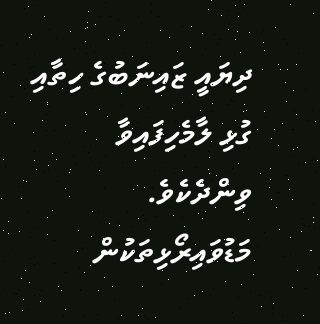ދިޔައީ ޒައިނަބުގެ ހިތާއި ގުޅި ލާމެހިފައިވާ ވިންދެކެވެ. މަޑުވައިރޯޅިތަކުން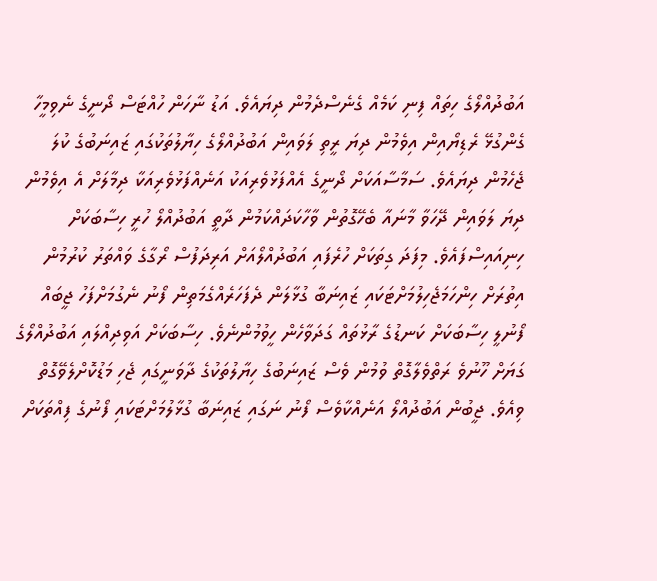އަބުދުއްލޯގެ ހިތައް ފިނި ކަމެއް ގެނެސްދެމުން ދިޔައެވެ. އަޑު ނާހަން ހުއްޓަސް ދޯނީގެ ނެވިމީހާ ގެންގުޅޭ ރެޑިޔޯއިން އިވެމުން ދިޔަ ރީތި ލަވައިން އަބުދުއްލޯގެ ހިޔާލުތަކުގައި ޒައިނަބުގެ ކުލަ ޖެހެމުން ދިޔައެވެ. ސަމާސާއަކަށް ދޯނީގެ އެއްފަޅުވެރިއަކު އަނެއްފަޅުވެރިއަކާ ދިމާލަށް އެ އިވެމުން ދިޔަ ލަވައިން ދޭހަވާ މާނައާ ބެހޭގޮތުން ވާހާކަދައްކަމުން ދާތީ އަބުދުއްލޯ ހުރީ ހިސާބަކަށް ހިނިއައިސްފައެވެ. މިފަދަ ގިތަކަށް ހުރެފައި އަބުދުއްލޯއަށް އަރިދަފުސް ރޯގާގެ ވައްތަރު ކުރުމުން އިތުރަށް ހިންހަމަޖެހިލުމަށްޓަކައި ޒައިނަބާ ގުޅާލަން ދެފަހަރެއްގެމަތިން ފޯނު ނެގުމަށްފަހު ޖީބައް ފޯނުލީ ހިސާބަކަށް ކަނޑުގެ ރާޅުތައް ގަދަވާހެން ހީވުމުންނެވެ. ހިސާބަކަށް އަވިދިއްލައި އަބުދުއްލޯގެ ގަޔަށް ހޫނުވެ ރަތްވެލާގޮތް ވުމުން ވެސް ޒައިނަބުގެ ހިޔާލުތަކުގެ ދާވަނީގައި ޖެހި މަޑުކޮށްލެވޭގޮތް ވިއެވެ. ޖީބުން އަބުދުއްލޯ އަނެއްކާވެސް ފޯނު ނަގައި ޒައިނަބާ ގުޅާލުމަށްޓަކައި ފޯނުގެ ފިއްތަކަށް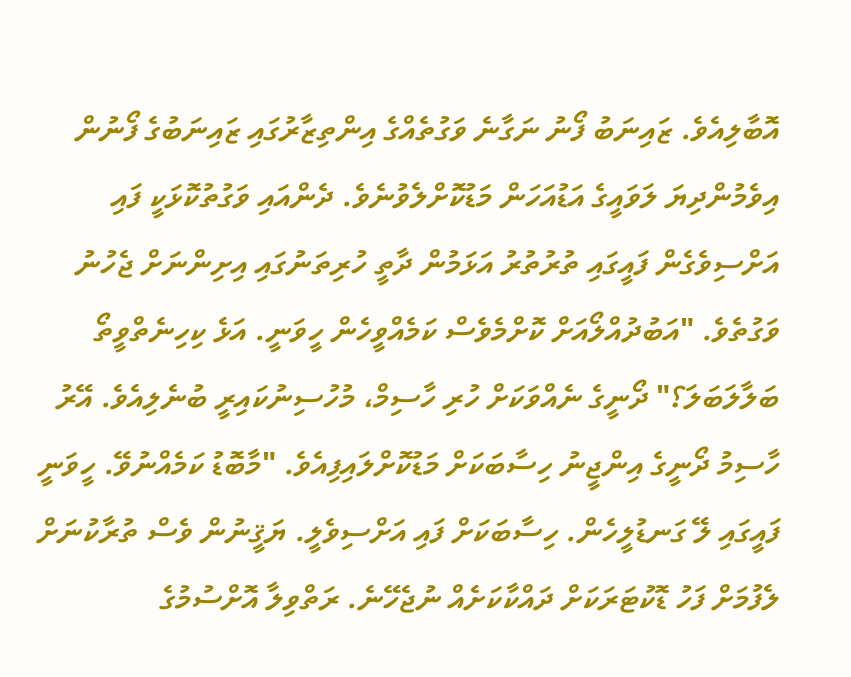އޮބާލިއެވެ. ޒައިނަބު ފޯނު ނަގާނެ ވަގުތެއްގެ އިންތިޒާރުގައި ޒައިނަބުގެ ފޯނުން އިވެމުންދިޔަ ލަވައީގެ އަޑުއަހަން މަޑުކޮށްލެވުނެވެ. ދެންއައި ވަގުތުކޮޅަކީ ފައި އަށްސިވެގެން ފައީގައި ތުރުތުރު އަޅަމުން ދާތީ ހުރިތަނުގައި އިށިންނަށް ޖެހުނު ވަގުތެވެ. "އަބުދުއްލޯއަށް ކޮށްމެވެސް ކަމެއްވީހެން ހީވަނީ. އަޅެ ކިހިނެތްވީތޯ ބަލާލަބަލަ؟" ދޯނީގެ ނެއްވަކަށް ހުރި ހާސިމް، މުހުސިނުކައިރީ ބުނެލިއެވެ. އޭރު ހާސިމު ދޯނީގެ އިންޖީނު ހިސާބަކަށް މަޑުކޮށްލައިފިއެވެ. "މާބޮޑު ކަމެއްނުވޭ. ހީވަނީ ފައީގައި ލޭ ގަނޑުލީހެން. ހިސާބަކަށް ފައި އަށްސިވެލީ. ޔަޤީނުން ވެސް ތުރާކުނަށް ލެފުމަށް ފަހު ޑޮކުޓަރަކަށް ދައްކާކަށެއް ނުޖެހޭނެ. ރަތްވިލާ އޮށްސުމުގެ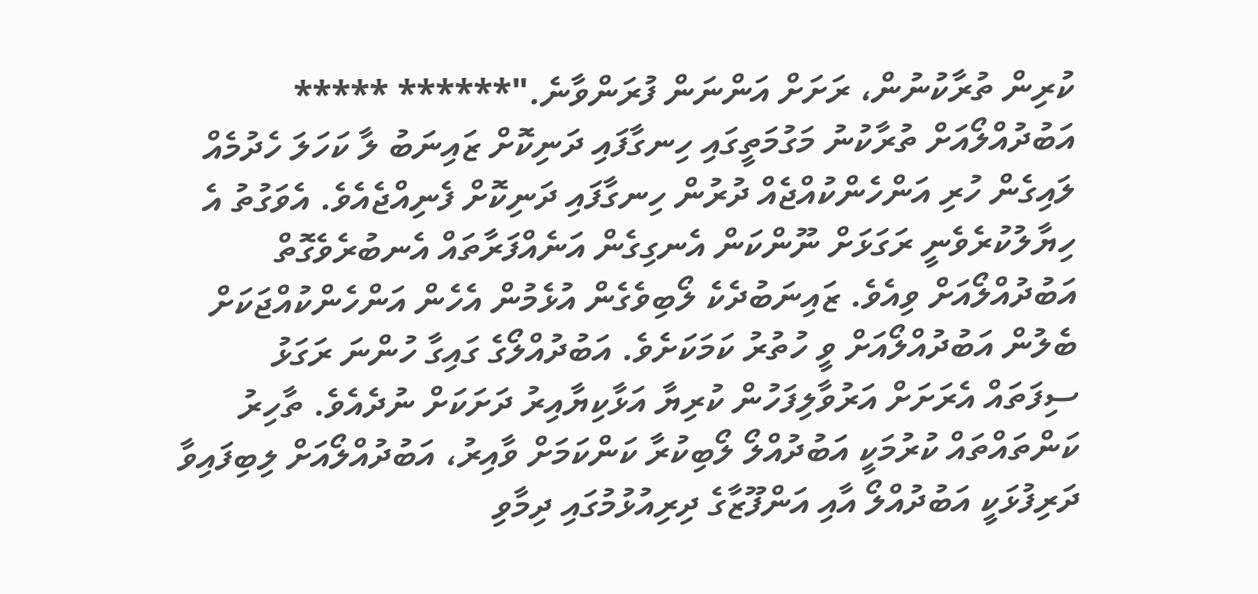ކުރިން ތުރާކުނުން، ރަށަށް އަންނަން ފުރަންވާނެ."****** ***** އަބުދުއްލޯއަށް ތުރާކުނު މަގުމަތީގައި ހިނގާފައި ދަނިކޮށް ޒައިނަބު ލާ ކަހަލަ ހެދުމެއް ލައިގެން ހުރި އަންހެންކުއްޖެއް ދުރުން ހިނގާފައި ދަނިކޮށް ފެނިއްޖެއެވެ. އެވަގުތު އެ ހިޔާލުކުރެވެނީ ރަގަޅަށް ނޫންކަން އެނގިގެން އަނެއްފަރާތައް އެނބުރެވެގޮތް އަބުދުއްލޯއަށް ވިއެވެ. ޒައިނަބުދެކެ ލޯބިވެގެން އުޅެމުން އެހެން އަންހެންކުއްޖަކަށް ބެލުން އަބުދުއްލޯއަށް ވީ ހުތުރު ކަމަކަށެވެ. އަބުދުއްލޯގެ ގައިގާ ހުންނަ ރަގަޅު ސިފަތައް އެރަށަށް އަރުވާލިފަހުން ކުރިޔާ އަޅާކިޔާއިރު ދަށަކަށް ނުދެއެވެ. ތާހިރު ކަންތައްތައް ކުރުމަކީ އަބުދުއްލޯ ލޯބިކުރާ ކަންކަމަށް ވާއިރު، އަބުދުއްލޯއަށް ލިބިފައިވާ ދަރިފުޅަކީ އަބުދުއްލޯ އާއި އަންފޫޒާގެ ދިރިއުޅުމުގައި ދިމާވި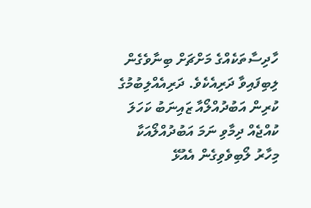ހާދިސާތަކެއްގެ މަށްޗަށް ބިނާވެގެން ލިބިފައިވާ ދަރިއެކެވެ. ދަރިއެއްލިބުމުގެ ކުރިން އަބުދުއްލޯއާ ޒައިނަބު ކަހަލަ ކުއްޖެއް ދިމާވި ނަމަ އަބުދުއްލޯއަކާ މިހާރު ލޯބިވެވިގެން އެއުޅޭ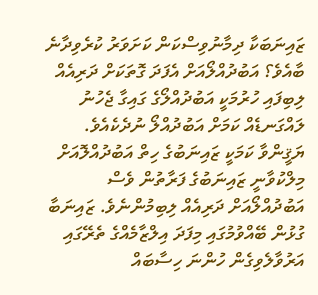ޒައިނަބަކާ ދިމާނުވިސްކަން ކަށަވަރު ކުރެވިދާނެ ބާއެވެ؟ އަބުދުއްލޯއަށް އެފަދަ ގޮތަކަށް ދަރިއެއް ލިބިފައި ހުރުމަކީ އަބުދުއްލޯގެ ގައިގާ ޖެހުނު ލައްގަނޑެއް ކަމަށް އަބުދުއްލޯ ނުދެކެއެވެ. ޔަޤީންވާ ކަމަކީ ޒައިނަބުގެ ހިތް އަބުދުއްލޮއަށް މިލްކުވާނީ ޒައިނަބުގެ ފަރާތުން ވެސް އަބުދުއްލޯއަށް ދަރިއެއް ލިބިމުންނެވެ. ޒައިނަބާ ގުޅުން ބޭއްވުމުގައި މިފަދަ އިލްޒާމެއްގެ ތެރޭގައި އަރުވާލެވިގެން ހުންނަ ހިސާބައް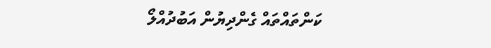ކަންތައްތައް ގެންދިޔުން އަބުދުއްލޯ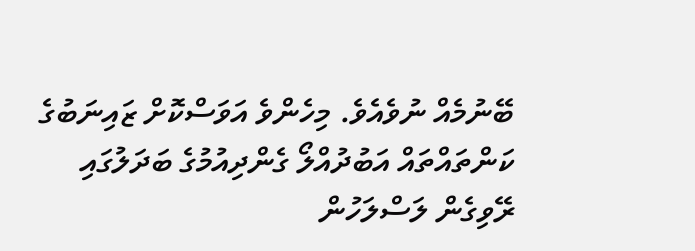ބޭނުމެއް ނުވެއެވެ. މިހެންވެ އަވަސްކޮށް ޒައިނަބުގެ ކަންތައްތައް އަބުދުއްލޯ ގެންދިއުމުގެ ބަދަލުގައި ރޭވިގެން ލަސްލަހުން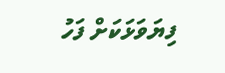ފިޔަވަޅަކަށް ފަހު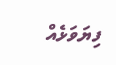ފިޔަވަޅެއް